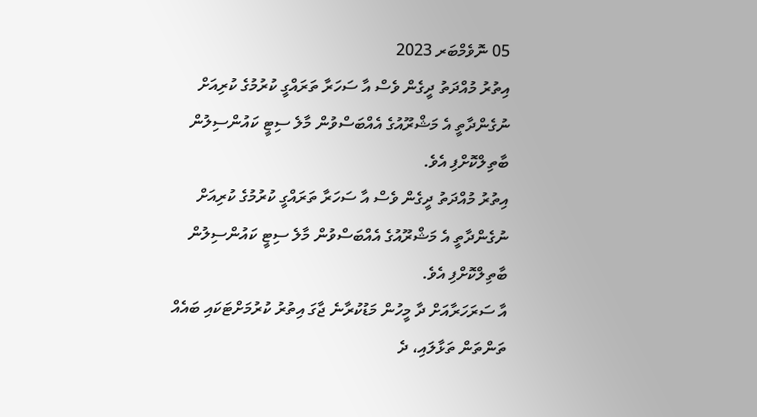05 ނޮވެމްބަރ 2023
އިތުރު މުއްދަތު ދީގެން ވެސް އާ ސަހަރާ ތަރައްގީ ކުރުމުގެ ކުރިއަށް ނުގެންދާތީ އެ މަޝްރޫއުގެ އެއްބަސްވުން މާލެ ސިޓީ ކައުންސިލުން ބާތިލްކޮށްފި އެވެ.
އިތުރު މުއްދަތު ދީގެން ވެސް އާ ސަހަރާ ތަރައްގީ ކުރުމުގެ ކުރިއަށް ނުގެންދާތީ އެ މަޝްރޫއުގެ އެއްބަސްވުން މާލެ ސިޓީ ކައުންސިލުން ބާތިލްކޮށްފި އެވެ.
އާ ސަރަހަރާއަށް ދާ މީހުން މަޑުކުރާނެ ޖާގަ އިތުރު ކުރުމަށްޓަކައި ބައެއް ތަންތަން ތަޅާލައި، ދެ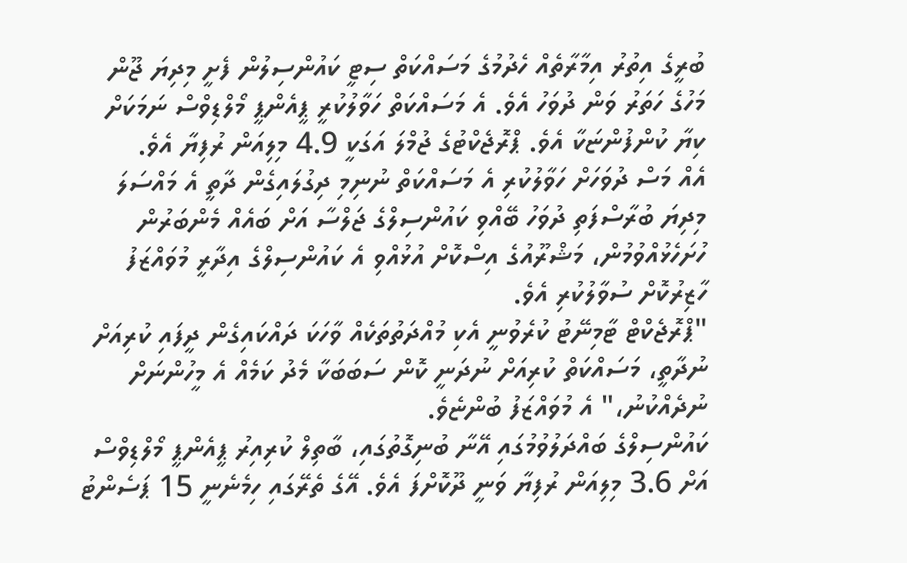ބުރީގެ އިތުރު އިމާރާތެއް ހެދުމުގެ މަސައްކަތް ސިޓީ ކައުންސިލުން ފެށީ މިދިޔަ ޖޫން މަހުގެ ހަތަރު ވަން ދުވަހު އެވެ. އެ މަސައްކަތް ހަވާލުކުރީ ޕީއެންޕީ މޯލްޑިވްސް ނަމަކަށް ކިޔާ ކުންފުންޏަކާ އެވެ. ޕްރޮޖެކްޓުގެ ޖުމްލަ އަގަކީ 4.9 މިލިއަން ރުފިޔާ އެވެ.
އެއް މަސް ދުވަހަށް ހަވާލުކުރި އެ މަސައްކަތް ނުނިމި ދިގުލައިގެން ދާތީ އެ މައްސަލަ މިދިޔަ ބުރާސްފަތި ދުވަހު ބޭއްވި ކައުންސިލްގެ ޖަލްސާ އަށް ބައެއް މެންބަރުން ހުށަހެޅުއްވުމުން، މަޝްރޫއުގެ އިސްކޮށް އުޅުއްވި އެ ކައުންސިލްގެ އިދާރީ މުވައްޒަފު ހާޒިރުކޮށް ސުވާލުކުރި އެވެ.
"ޕްރޮޖެކްޓް ޓާމިނޭޓު ކުރެވުނީ އެކި މުއްދަތުތަކެއް ވާހަކަ ދައްކައިގެން ދީފައި ކުރިއަށް ނުދާތީ، މަސައްކަތް ކުރިއަށް ނުދަނީ ކޮން ސަބަބަކާ މެދު ކަމެއް އެ މީހުންނަށް ނުދެއްކުނު،" އެ މުވައްޒަފު ބުންޏެވެ.
ކައުންސިލްގެ ބައްދަލުވުމުގައި އޭނާ ބުނިގޮތުގައި، ބާތިލް ކުރިއިރު ޕީއެންޕީ މޯލްޑިވްސް އަށް 3.6 މިލިއަން ރުފިޔާ ވަނީ ދޫކޮށްފަ އެވެ. އޭގެ ތެރޭގައި ހިމެނެނީ 15 ޕަސެންޓު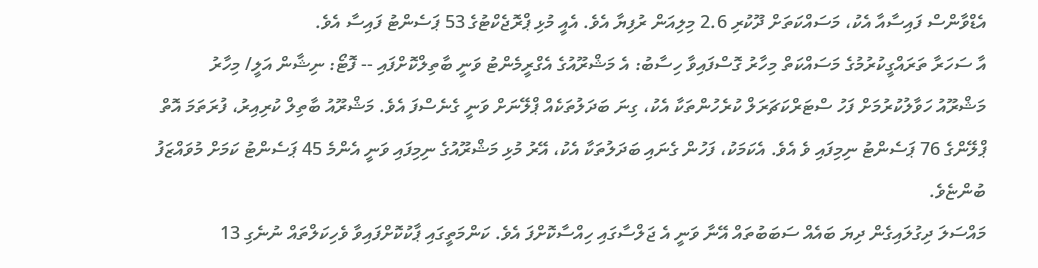އެޑްވާންސް ފައިސާއާ އެކު، މަސައްކަތަށް ދޫކުރި 2.6 މިލިއަން ރުފިޔާ އެވެ. އެއީ މުޅި ޕްރޮޖެކްޓުގެ 53 ޕަސެންޓު ފައިސާ އެވެ.
އާ ސަހަރާ ތަރައްގީކުރުމުގެ މަސައްކަތް މިހާރު ގޮސްފައިވާ ހިސާބު: އެ މަޝްރޫއުގެ އެގްރީމެންޓު ވަނީ ބާތިލްކޮށްފައި -- ފޮޓޯ: ނިޝާން އަލީ/ މިހާރު
މަޝްރޫއު ހަވާލުކުރުމަށް ފަހު ސްޓަރްކަޗަރަލް ކުރެހުންތަކާ އެކު، ގިނަ ބަދަލުތަކެއް ޕްލޭނަށް ވަނީ ގެނެސްފަ އެވެ. މަޝްރޫއު ބާތިލް ކުރިއިރު، ފުރަތަމަ އޮތް ޕްލޭންގެ 76 ޕަސެންޓު ނިމިފައި ވެ އެވެ. އެކަމަކު، ފަހުން ގެނައި ބަދަލުތަކާ އެކު، އޭރު މުޅި މަޝްރޫއުގެ ނިމިފައި ވަނީ އެންމެ 45 ޕަސެންޓު ކަމަށް މުވައްޒަފު ބުންޏެވެ.
މައްސަލަ ދިގުލައިގެން ދިޔަ ބައެއް ސަބަބުތައް އޭނާ ވަނީ އެ ޖަލްސާގައި ހިއްސާކޮށްފަ އެވެ. ކަންމަތީގައި ޕާކުކޮށްފައިވާ ވެހިކަލްތައް ނުނެގި 13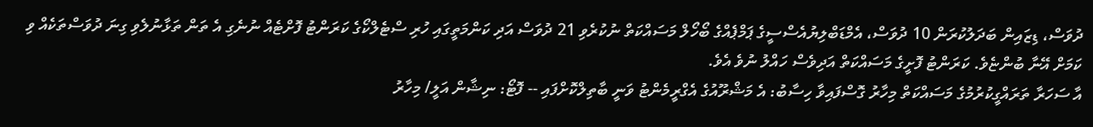ދުވަސް، ޑިޒައިން ބަދަލުކުރަން 10 ދުވަސް، އެމްޑަބްލިޔުއެސްސީގެ ޕަމްޕެއްގެ ބޯހޯލް މަސައްކަތް ނުކުރެވި 21 ދުވަސް އަދި ކަންމަތީގައި ހުރި ސްޓެލްކޯގެ ކަރަންޓު ފޮށްޓެއް ނުނެގި އެ ތަން ތަޅާނުލެވި ގިނަ ދުވަސްތަކެއް ވި ކަމަށް އޭނާ ބުންޏެވެ. ކަރަންޓު ފޮށީގެ މަސައްކަތް އަދިވެސް ހައްލު ނުވެ އެވެ.
އާ ސަހަރާ ތަރައްގީކުރުމުގެ މަސައްކަތް މިހާރު ގޮސްފައިވާ ހިސާބު: އެ މަޝްރޫއުގެ އެގްރީމެންޓު ވަނީ ބާތިލްކޮށްފައި -- ފޮޓޯ: ނިޝާން އަލީ/ މިހާރު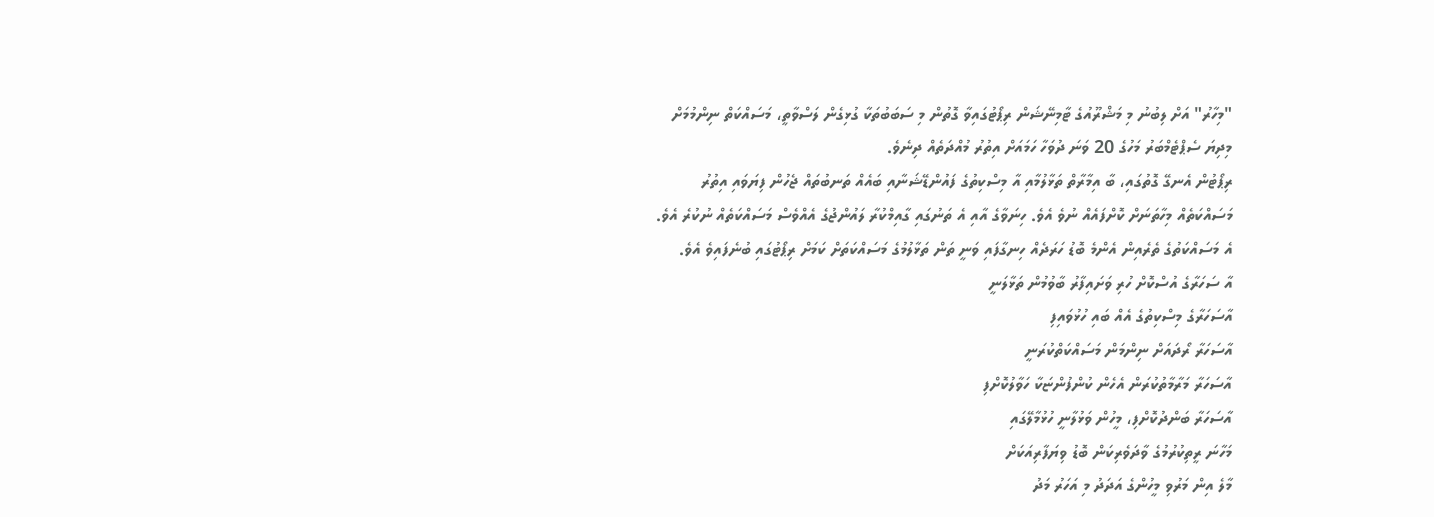"މިހާރު" އަށް ލިބުނު މި މަޝްރޫއުގެ ޓާމިނޭޝަން ރިޕޯޓުގައިވާ ގޮތުން މި ސަބަބުތަކާ ގުޅިގެން ލަސްވާތީ، މަސައްކަތް ނިންމުމަށް މިދިޔަ ސެޕްޓެމްބަރު މަހުގެ 20 ވަނަ ދުވަހާ ހަމައަށް އިތުރު މުއްދަތެއް ދިނެވެ.
ރިޕޯޓުން އެނގޭ ގޮތުގައި، ބާ އިމާރާތް ތަޅާލުމާއި އާ މިސްކިތުގެ ފައުންޑޭޝަނާއި ބައެއް ތަނބުތައް ޖެހުން ފިޔަވައި އިތުރު މަސައްކަތެއް މިހާތަނަށް ކޮށްފައެއް ނުވެ އެވެ. ހިނަވާގެ އާއި އެ ތަނުގައި ގާއިމްކުރާ ލައުންޖުގެ އެއްވެސް މަސައްކަތެއް ނުކުރެ އެވެ.
އެ މަސައްކަތުގެ ތެރެއިން އެންމެ ބޮޑު ހަރަދެއް ހިނގާފައި ވަނީ ތަން ތަޅާލުމުގެ މަސައްކަތަށް ކަމަށް ރިޕޯޓުގައި ބުނެފައިވެ އެވެ.
އާ ސަހަރާގެ އުސްކޮށް ހުރި ވަށައިފާރު ބާވުމުން ތަޅާލަނީ
އާސަހަރާގެ މިސްކިތުގެ އެއް ބައި ހުޅުވައިފި
އާސަހަރާ ރޯދައަށް ނިންމަން މަސައްކަތްކުރަނީ
އާސަހަރާ މަރާމާތުކުރަން އެހެން ކުންފުންޏަކާ ހަވާލުކޮށްފި
އާސަހަރާ ބަންދުކޮށްފި، މީހުން ވަޅުލާނީ ހުޅުމާލޭގައި
މަހާނަ ރީތިކުރުމުގެ ވާދަވެރިކަން ބޮޑު ވިޔަފާރިއަކަށް
މާލެ އިން މަރުވި މީހުންގެ އަދަދު މި އަހަރު މަދު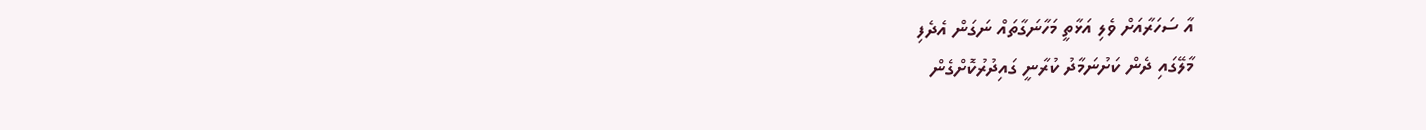އާ ސަހަރާއަށް ވެލި އަޅާތީ މަހާނަގާތައް ނަގަން އެދެފި
މާލޭގައި ދެން ކަށުނަމާދު ކުރާނީ ގައިދުރުކޮށްގެން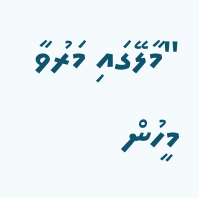"މާލޭގައި މަރުވާ މީހުން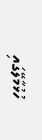ހުޅުމާލޭގައި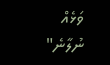ވަޅެއް ނުލާނެ"